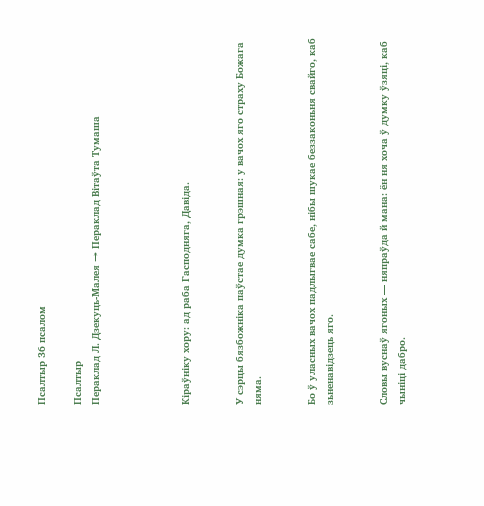Псалтыр 36 псалом

Псалтыр
Пераклад Л. Дзекуць-Малея → Пераклад Вітаўта Тумаша




Кіраўніку хору: ад раба Гасподняга, Давіда.


У сэрцы бязбожніка паўстае думка грэшная: у вачох яго страху Божага няма.


Бо ў уласных вачох падлыгвае сабе, нібы шукае беззаконьня свайго, каб зьненавідзець яго.


Словы вуснаў ягоных — няпраўда й мана: ён ня хоча ў думку ўзяці, каб чыніці дабро.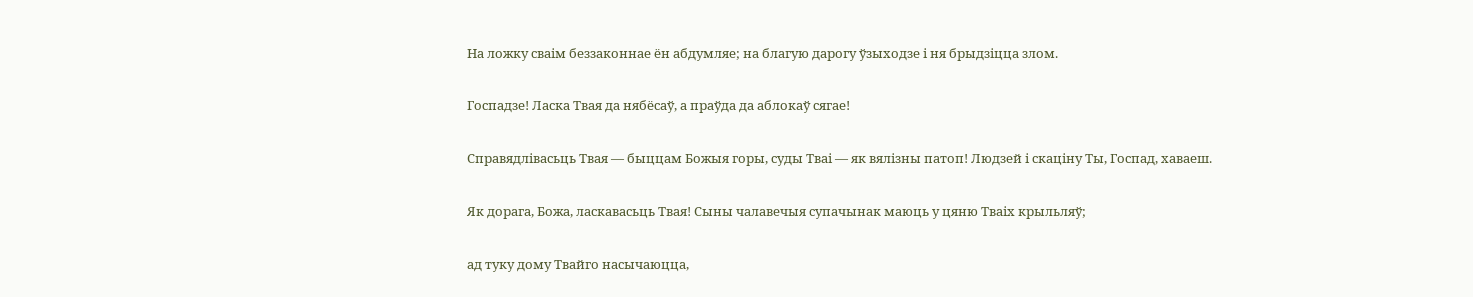На ложку сваім беззаконнае ён абдумляе; на благую дарогу ўзыходзе і ня брыдзіцца злом.


Госпадзе! Ласка Твая да нябёсаў, а праўда да аблокаў сягае!


Справядлівасьць Твая — быццам Божыя горы, суды Тваі — як вялізны патоп! Людзей і скаціну Ты, Госпад, хаваеш.


Як дорага, Божа, ласкавасьць Твая! Сыны чалавечыя супачынак маюць у цяню Тваіх крыльляў;


ад туку дому Твайго насычаюцца,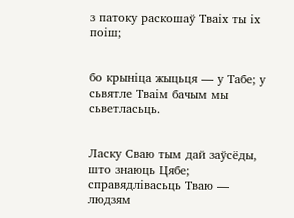з патоку раскошаў Тваіх ты іх поіш;


бо крыніца жыцьця — у Табе; у сьвятле Тваім бачым мы сьветласьць.


Ласку Сваю тым дай заўсёды, што знаюць Цябе; справядлівасьць Тваю — людзям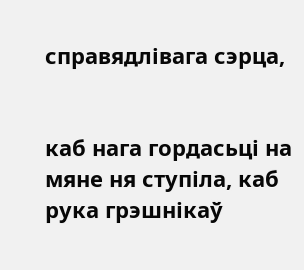справядлівага сэрца,


каб нага гордасьці на мяне ня ступіла, каб рука грэшнікаў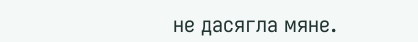не дасягла мяне.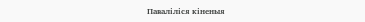Паваліліся кіненыя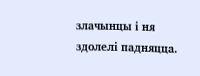злачынцы і ня здолелі падняцца.